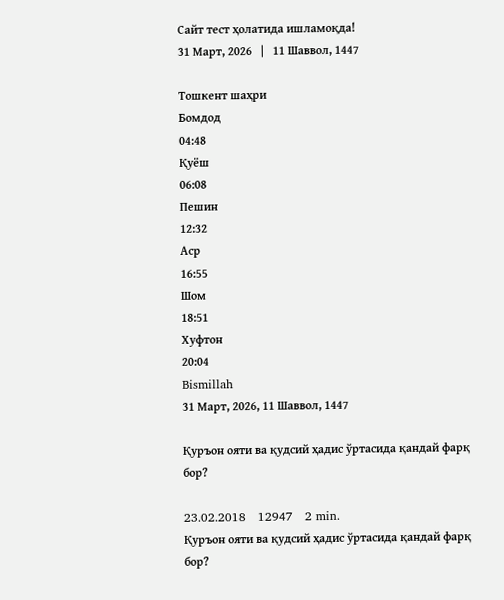Сайт тест ҳолатида ишламоқда!
31 Март, 2026   |   11 Шаввол, 1447

Тошкент шаҳри
Бомдод
04:48
Қуёш
06:08
Пешин
12:32
Аср
16:55
Шом
18:51
Хуфтон
20:04
Bismillah
31 Март, 2026, 11 Шаввол, 1447

Қуръон ояти ва қудсий ҳадис ўртасида қандай фарқ бор?

23.02.2018   12947   2 min.
Қуръон ояти ва қудсий ҳадис ўртасида қандай фарқ бор?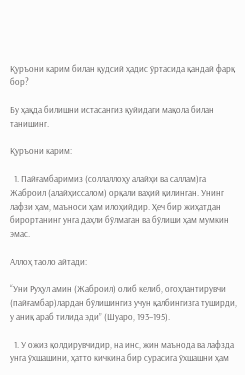Қуръони карим билан қудсий ҳадис ўртасида қандай фарқ бор?

Бу ҳақда билишни истасангиз қуйидаги мақола билан танишинг.

Қуръони карим:

  1. Пайғамбаримиз (соллаллоҳу алайҳи ва саллам)га Жаброил (алайҳиссалом) орқали ваҳий қилинган. Унинг лафзи ҳам, маъноси ҳам илоҳийдир. Ҳеч бир жиҳатдан бирортанинг унга даҳли бўлмаган ва бўлиши ҳам мумкин эмас.

Аллоҳ таоло айтади:

“Уни Руҳул амин (Жаброил) олиб келиб, огоҳлантирувчи (пайғамбар)лардан бўлишингиз учун қалбингизга туширди, у аниқ араб тилида эди” (Шуаро, 193–195).

  1. У ожиз қолдирувчидир, на инс, жин маънода ва лафзда унга ўхшашини, ҳатто кичкина бир сурасига ўхшашни ҳам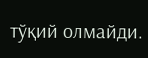тўқий олмайди.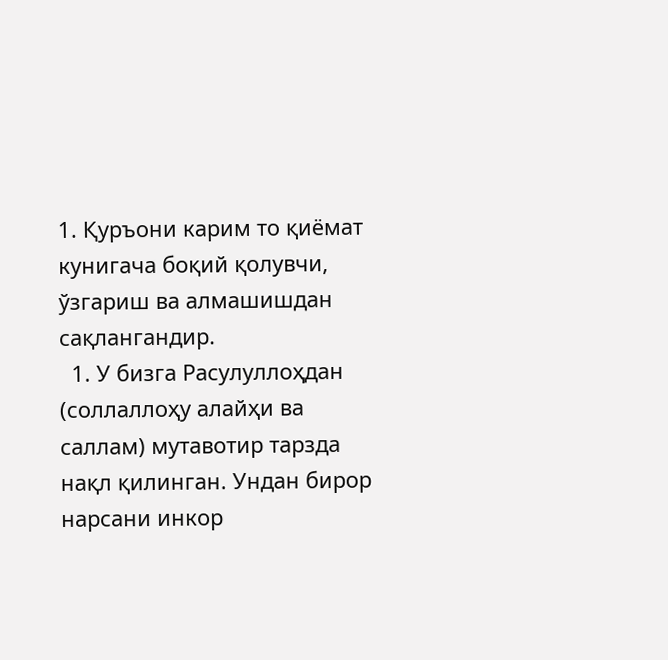1. Қуръони карим то қиёмат кунигача боқий қолувчи, ўзгариш ва алмашишдан сақлангандир.
  1. У бизга Расулуллоҳдан (соллаллоҳу алайҳи ва саллам) мутавотир тарзда нақл қилинган. Ундан бирор нарсани инкор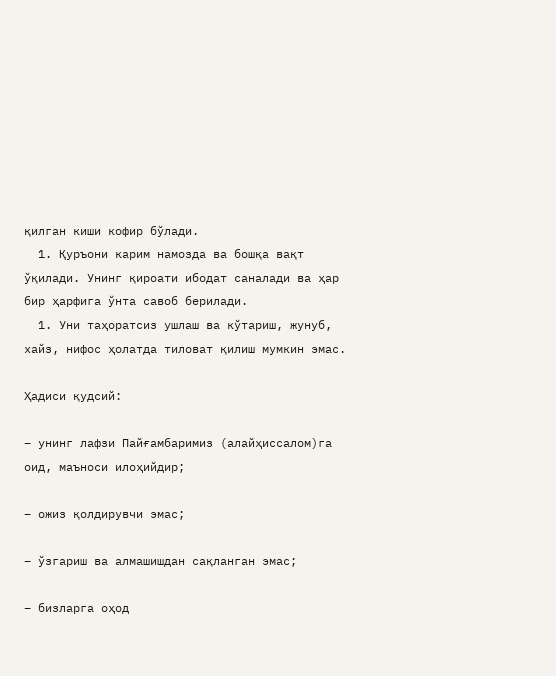қилган киши кофир бўлади.
  1. Қуръони карим намозда ва бошқа вақт ўқилади. Унинг қироати ибодат саналади ва ҳар бир ҳарфига ўнта савоб берилади.
  1. Уни таҳоратсиз ушлаш ва кўтариш, жунуб, хайз, нифос ҳолатда тиловат қилиш мумкин эмас.

Ҳадиси қудсий:

– унинг лафзи Пайғамбаримиз (алайҳиссалом)га оид, маъноси илоҳийдир;

– ожиз қолдирувчи эмас;

– ўзгариш ва алмашишдан сақланган эмас;

– бизларга оҳод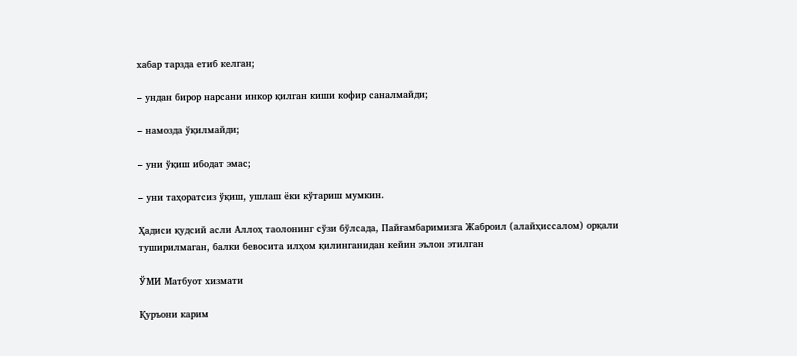хабар тарзда етиб келган;

– ундан бирор нарсани инкор қилган киши кофир саналмайди;

– намозда ўқилмайди;

– уни ўқиш ибодат эмас;

– уни таҳоратсиз ўқиш, ушлаш ёки кўтариш мумкин.

Ҳадиси қудсий асли Аллоҳ таолонинг сўзи бўлсада, Пайғамбаримизга Жаброил (алайҳиссалом) орқали туширилмаган, балки бевосита илҳом қилинганидан кейин эълон этилган

ЎМИ Матбуот хизмати

Қуръони карим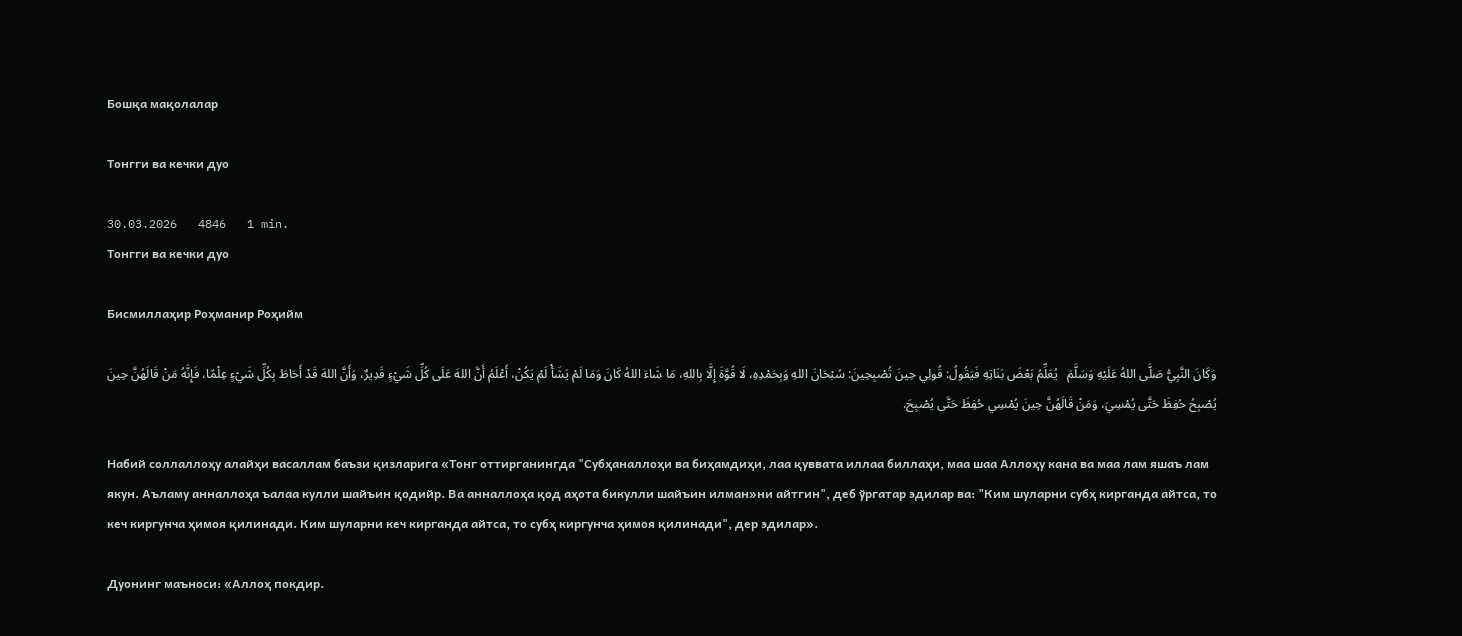Бошқа мақолалар

Тонгги ва кечки дуо

30.03.2026   4846   1 min.
Тонгги ва кечки дуо

Бисмиллаҳир Роҳманир Роҳийм

وَكَانَ النَّبِيُّ صَلَّى اللهُ عَلَيْهِ وَسَلَّمَ   يُعَلِّمُ بَعْضَ بَنَاتِهِ فَيَقُولُ: قُولِي حِينَ تُصْبِحِينَ: سُبْحَانَ اللهِ وَبِحَمْدِهِ، لَا قُوَّةَ إِلَّا بِاللهِ، مَا شَاءَ اللهُ كَانَ وَمَا لَمْ يَشَأْ لَمْ يَكُنْ، أَعْلَمُ أَنَّ اللهَ عَلَى كُلِّ شَيْءٍ قَدِيرٌ، وَأَنَّ اللهَ قَدْ أَحَاطَ بِكُلِّ شَيْءٍ عِلْمًا، فَإِنَّهُ مَنْ قَالَهُنَّ حِينَ يُصْبِحُ حُفِظَ حَتَّى يُمْسِيَ، وَمَنْ قَالَهُنَّ حِينَ يُمْسِي حُفِظَ حَتَّى يُصْبِحَ.

Набий соллаллоҳу алайҳи васаллам баъзи қизларига «Тонг оттирганингда "Субҳаналлоҳи ва биҳамдиҳи, лаа қуввата иллаа биллаҳи, маа шаа Аллоҳу кана ва маа лам яшаъ лам якун. Аъламу анналлоҳа ъалаа кулли шайъин қодийр. Ва анналлоҳа қод аҳота бикулли шайъин илман»ни айтгин", деб ўргатар эдилар ва: "Ким шуларни субҳ кирганда айтса, то кеч киргунча ҳимоя қилинади. Ким шуларни кеч кирганда айтса, то субҳ киргунча ҳимоя қилинади", дер эдилар».

Дуонинг маъноси: «Аллоҳ покдир.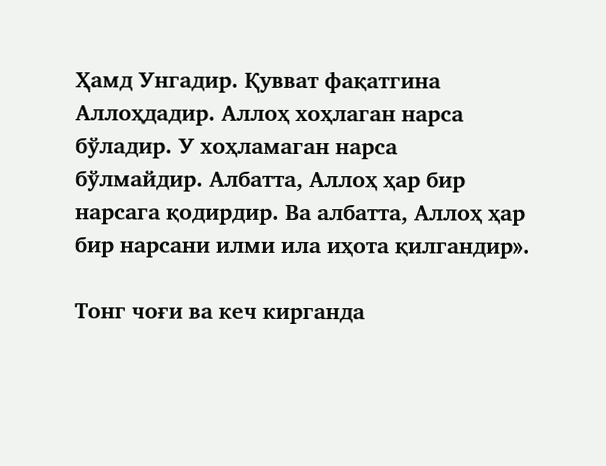Ҳамд Унгадир. Қувват фақатгина Аллоҳдадир. Аллоҳ хоҳлаган нарса бўладир. У хоҳламаган нарса бўлмайдир. Албатта, Аллоҳ ҳар бир нарсага қодирдир. Ва албатта, Аллоҳ ҳар бир нарсани илми ила иҳота қилгандир».

Тонг чоғи ва кеч кирганда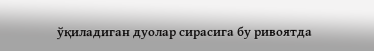ўқиладиган дуолар сирасига бу ривоятда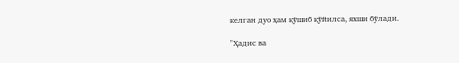келган дуо ҳам қўшиб қўйилса, яхши бўлади.

"Ҳадис ва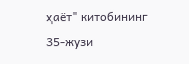ҳаёт" китобининг 35-жузи